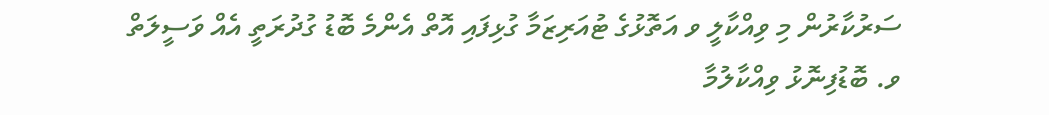ސަރުކާރުން މި ވިއްކާލީ ވ އަތޮޅުގެ ޓުއަރިޒަމާ ގުޅިފައި އޮތް އެންމެ ބޮޑު ގުދުރަތީ އެއް ވަސީލަތް
ވ. ބޮޑުފިނޮޅު ވިއްކާލުމާ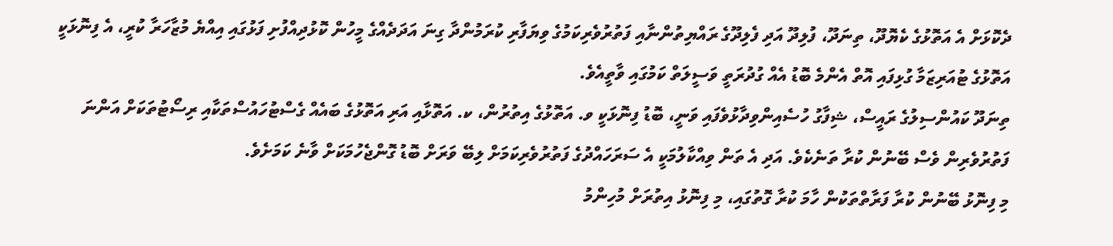ދެކޮޅަށް އެ އަތޮޅުގެ ކެޔޮދޫ، ތިނަދޫ، ފުލިދޫ އަދި ފެލިދޫގެ ރައްޔިތުންނާއި ފަތުރުވެރިކަމުގެ ވިޔަފާރި ކުރަމުންދާ ގިނަ އަދަދެއްގެ މީހުން ކޮޅުދިއްފުށި ފަޅުގައި އިއްޔެ މުޒާހަރާ ކުރީ، އެ ފިނޮޅަކީ އަތޮޅުގެ ޓުއަރިޒަމާ ގުޅިފައި އޮތް އެންމެ ބޮޑު އެއް ގުދުރަތީ ވަސީލަތް ކަމުގައި ވާތީއެވެ.
ތިނަދޫ ކައުންސިލުގެ ރައީސް، ޝިފާގު ހުސެއިންވިދާޅުވެފައި ވަނީ، ބޮޑު ފިނޮޅަކީ ވ. އަތޮޅުގެ އިތުރުން، ކ. އަތޮޅާއި އަރި އަތޮޅުގެ ބައެއް ގެސްޓުހައުސްތަކާއި ރިސޯޓުތަކަށް އަންނަ ފަތުރުވެރިން ވެސް ބޭނުން ކުރާ ތަނެކެވެ. އަދި އެ ތަން ވިއްކާލުމަކީ އެ ސަރަހައްދުގެ ފަތުރުވެރިކަމަށް ލިބޭ ވަރަށް ބޮޑު ގޮންޖެހުމަކަށް ވާނެ ކަމަށެވެ.
މި ފިނޮޅު ބޭނުން ކުރާ ފަރާތްތަކުން ހާމަ ކުރާ ގޮތުގައި، މި ފިނޮޅު އިތުރަށް މުހިންމު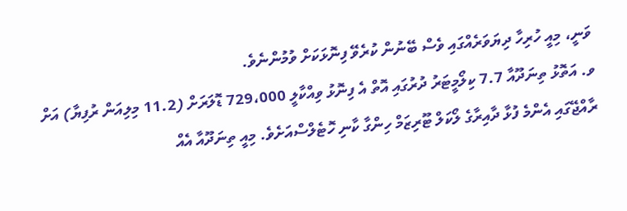ވަނީ، މިއީ ހުރިހާ ދިޔަވަރެއްގައި ވެސް ބޭނުން ކުރެވޭ ފިނޮޅަކަށް ވުމުންނެވެ.
ވ. އަތޮޅު ތިނަދޫއާ 7.7 ކިލޯމީޓަރު ދުރުގައި އޮތް އެ ފިނޮޅު ވިއްކާލީ 729،000 ޑޮލަރަށް (11.2 މިލިއަން ރުފިޔާ) އަށް ރާއްޖޭގައި އެންމެ ފުޅާ ދާއިރާގެ ލޯކަލް ޓޫރިޒަމް ހިންގާ ކާނި ހޮޓެލްސްއަށެވެ. މިއީ ތިނަދޫއާ އެއް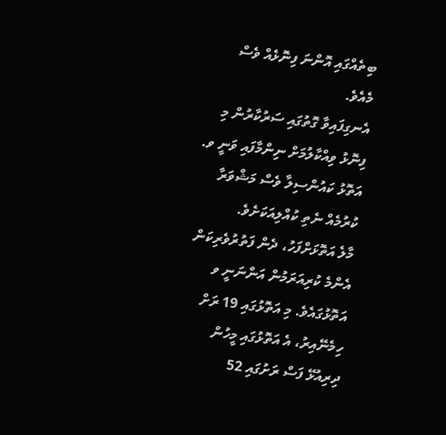ބިތެއްގައި އޮންނަ ފިނޮޅެއް ވެސް މެއެވެ.
އެނގިފައިވާ ގޮތުގައި ސަރުކާރުން މި ފިނޮޅު ވިއްކާލުމަށް ނިންމާފައި ވަނީ ވ. އަތޮޅު ކައުންސިލާ ވެސް މަޝްވަރާ ކުރުމެއް ނެތި ކުއްލިއަކަށެވެ.
މާލެ އަތޮޅަށްފަހު، ދެން ފަތުރުވެރިކަން އެންމެ ކުރިއަރަމުން އަންނަނީ ވ އަތޮޅުގައެވެ. މި އަތޮޅުގައި 19 ރަށް ހިމެނޭއިރު، އެ އަތޮޅުގައި މީހުން ދިރިއުޅޭ ފަސް ރަށުގައި 52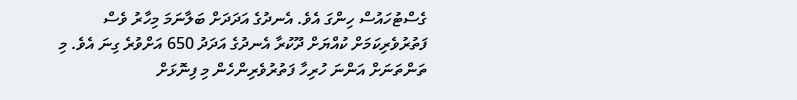ގެސްޓުހައުސް ހިންގަ އެވެ. އެނދުގެ އަދަދަށް ބަލާނަމަ މިހާރު ވެސް ފަތުރުވެރިކަމަށް ކުއްޔަށް ދޫކުރާ އެނދުގެ އަދަދު 650 އަށްވުރެ ގިނަ އެވެ. މި ތަންތަނަށް އަންނަ ހުރިހާ ފަތުރުވެރިންހެން މި ފިނޮޅަށް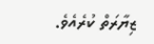ޒިޔާރަތް ކުރެއެވެ.